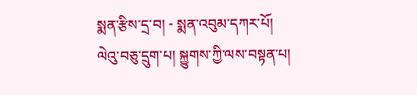སྨན་རྩིས་དྲ་བ། - སྨན་འབུམ་དཀར་པོ།
ལེའུ་བཅུ་དྲུག་པ། སྐྱུགས་ཀྱི་ལས་བསྟན་པ།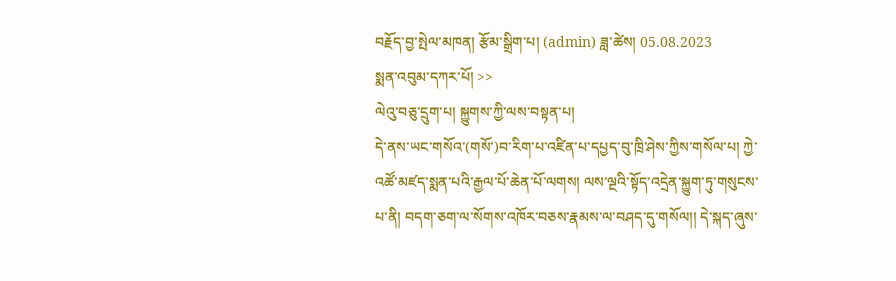བརྗོད་བྱ་སྤེལ་མཁན། རྩོམ་སྒྲིག་པ། (admin) ཟླ་ཚེས། 05.08.2023
སྨན་འབུམ་དཀར་པོ། >>
ལེའུ་བཅུ་དྲུག་པ། སྐྱུགས་ཀྱི་ལས་བསྟན་པ།
དེ་ནས་ཡང་གསོའ་(གསོ་)བ་རིག་པ་འཛིན་པ་དཔྱད་བུ་ཁྲི་ཤེས་ཀྱིས་གསོལ་པ། ཀྱེ་འཚོ་མཛད་སྨན་པའི་རྒྱལ་པོ་ཆེན་པོ་ལགས། ལས་ལྔའི་སྟོད་འདྲེན་སྐྱུག་ཏུ་གསུངས་པ་ནི། བདག་ཅག་ལ་སོགས་འཁོར་བཅས་རྣམས་ལ་བཤད་དུ་གསོལ།། དེ་སྐད་ཞུས་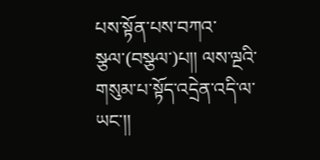པས་སྟོན་པས་བཀའ་སྩལ་(བསྩལ་)པ།། ལས་ལྔའི་གསུམ་པ་སྟོད་འདྲེན་འདི་ལ་ཡང་།།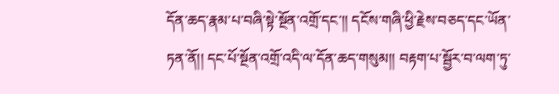དོན་ཆད་རྣམ་པ་བཞི་སྟེ་སྔོན་འགྲོ་དང་།། དངོས་གཞི་ཕྱི་རྗེས་བཅད་དང་ཡོན་ཏན་ནོ།། དང་པོ་སྔོན་འགྲོ་འདི་ལ་དོན་ཆད་གསུམ།། བརྟག་པ་སྦྱོར་བ་ལག་ཏུ་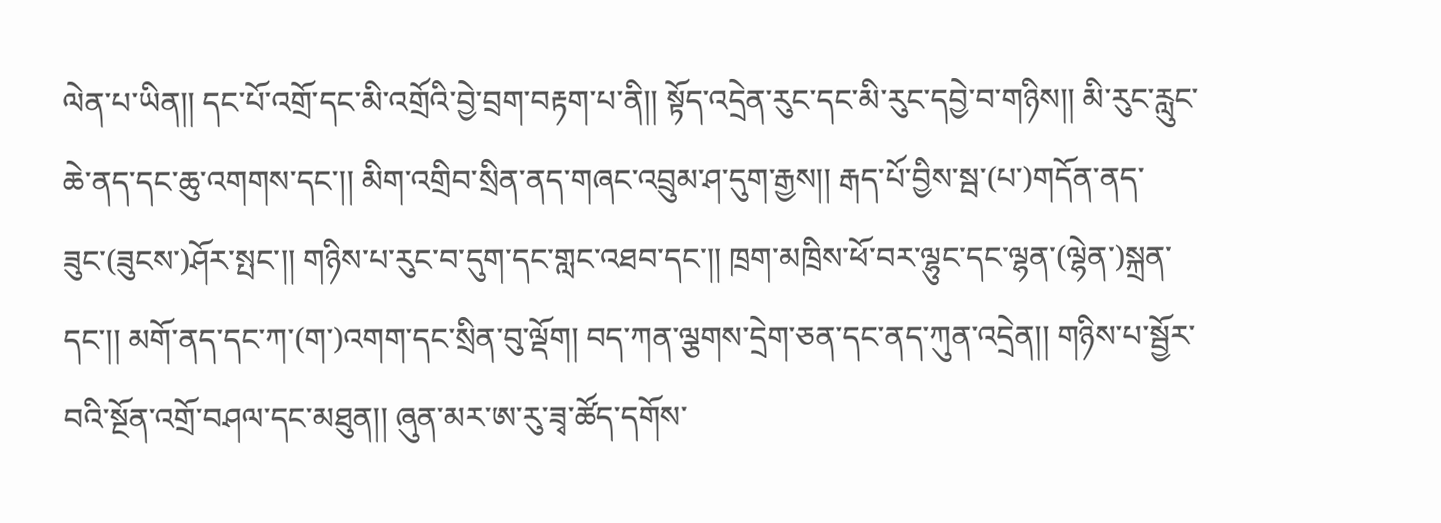ལེན་པ་ཡིན།། དང་པོ་འགྲོ་དང་མི་འགྲོའི་བྱེ་བྲག་བརྟག་པ་ནི།། སྟོད་འདྲེན་རུང་དང་མི་རུང་དབྱེ་བ་གཉིས།། མི་རུང་རླུང་ཆེ་ནད་དང་ཆུ་འགགས་དང་།། མིག་འགྲིབ་སྲིན་ནད་གཞང་འབྲུམ་ཤ་དུག་རྒྱས།། རྒད་པོ་བྱིས་སྦ་(པ་)གདོན་ནད་ཟུང་(ཟུངས་)ཤོར་སྤང་།། གཉིས་པ་རུང་བ་དུག་དང་གླང་འཐབ་དང་།། ཁྲག་མཁྲིས་ཕོ་བར་ལྷུང་དང་ལྷན་(ལྷེན་)སྐྲན་དང་།། མགོ་ནད་དང་ཀ་(ག་)འགག་དང་སྲིན་བུ་ལྡོག། བད་ཀན་ལྕགས་དྲེག་ཅན་དང་ནད་ཀུན་འདྲེན།། གཉིས་པ་སྦྱོར་བའི་སྔོན་འགྲོ་བཤལ་དང་མཐུན།། ཞུན་མར་ཨ་རུ་ཟྭ་ཚོད་དགོས་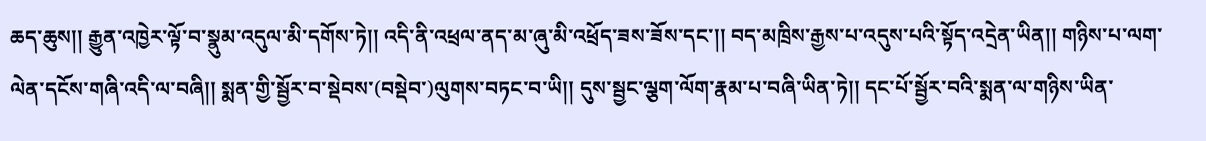ཆད་ཆུས།། རྒྱུན་འཁྱེར་ལྟོ་བ་སྣུམ་འདུལ་མི་དགོས་ཏེ།། འདི་ནི་འཕྲལ་ནད་མ་ཞུ་མི་འཕྲོད་ཟས་ཟོས་དང་།། བད་མཁྲིས་རྒྱས་པ་འདུས་པའི་སྟོད་འདྲེན་ཡིན།། གཉིས་པ་ལག་ལེན་དངོས་གཞི་འདི་ལ་བཞི།། སྨན་གྱི་སྦྱོར་བ་སྡེབས་(བསྡེབ་)ལུགས་བཏང་བ་ཡི།། དུས་སྦྱང་ལྕག་ལོག་རྣམ་པ་བཞི་ཡིན་ཏེ།། དང་པོ་སྦྱོར་བའི་སྨན་ལ་གཉིས་ཡིན་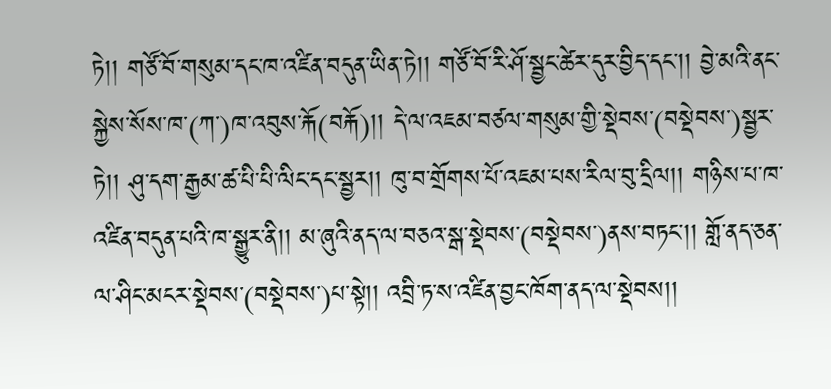ཏེ།། གཙོ་བོ་གསུམ་དང་ཁ་འཛིན་བདུན་ཡིན་ཏེ།། གཙོ་བོ་རི་ཤོ་སྦྱང་ཚེར་དུར་བྱིད་དང་།། བྱེ་མའི་ནང་སྐྱེས་སོས་ཁ་(ཀ་)ཁ་འབུས་རྐོ(བརྐོ)།། དེ་ལ་འཇམ་བཙལ་གསུམ་གྱི་སྡེབས་(བསྡེབས་)སྦྱར་ཏེ།། ཤུ་དག་རྒྱམ་ཚ་པི་པི་ལིང་དང་སྦྱར།། ཁུ་བ་གྲོགས་པོ་འཇམ་པས་རིལ་བུ་དྲིལ།། གཉིས་པ་ཁ་འཛིན་བདུན་པའི་ཁ་སྒྱུར་ནི།། མ་ཞུའི་ནད་ལ་བཅའ་སྒ་སྡེབས་(བསྡེབས་)ནས་བཏང་།། གློ་ནད་ཅན་ལ་ཤིང་མངར་སྡེབས་(བསྡེབས་)པ་སྟེ།། འབྲི་ཏ་ས་འཛིན་བྱང་ཁོག་ནད་ལ་སྡེབས།།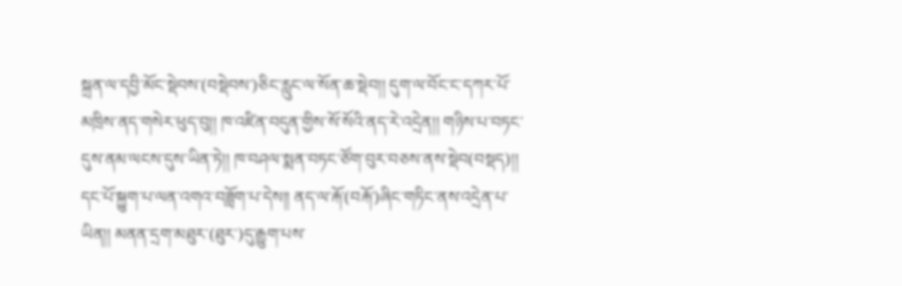སྐྲན་ལ་དབྱི་མོང་སྡེབས་(བསྡེབས་)ཅིང་རླུང་ལ་སོན་ཆ་སྡེབ།། དུག་ལ་བོང་ང་དཀར་པོ་མཁྲིས་ནད་གསེར་ཕུད་བུ།། ཁ་འཛིན་བདུན་གྱིས་སོ་སོའི་ནད་རེ་འདྲེན།། གཉིས་པ་བཏང་དུས་ནམ་ལངས་དུས་ཡིན་ཏེ།། ཁ་བཤལ་སྨན་བཏང་ཙོག་བུར་བཅས་ནས་སྡེབ(བསྡད)།། དང་པོ་སྐྱུག་པ་ལན་འགའ་བཟློག་པ་དེས།། ནད་ལ་རྐོ་(བརྐོ་)ཞིང་གཏིང་ནས་འདྲེན་པ་ཡིན།། མནན་དྲག་མཐུར་(ཐུར་)དུ་རྒྱུག་པས་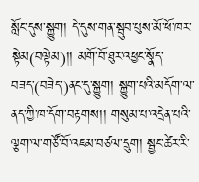སློང་དུས་སྐྱུག། དེ་དུས་གན་སྦུབ་པུས་མོ་ཕོ་ཁར་སྟེམ(བལྟེམ)།། མགོ་བོ་ཐུར་འཕྱང་སྣོད་བཟད་(བཟེད་)ནང་དུ་སྐྱུག། སྐྱུག་པའི་མདོག་ལ་ནད་ཀྱི་ཁ་དོག་བརྟགས།། གསུམ་པ་འདྲེན་པའི་ལྕག་ལ་གཙོ་བོ་འཇམ་བཙལ་དྲུག། སྦྱང་ཚེར་རི་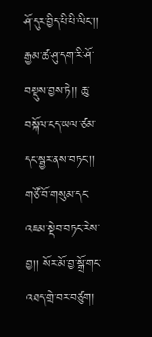ཤོ་དུར་བྱིད་པི་པི་ལིང་།། རྒྱམ་ཚ་ཤུ་དག་རི་ཤོ་བསྡུས་བྱས་ཏེ།། ཆུ་བསྐོལ་ངད་ཡལ་ཙམ་དང་སྦྱར་ནས་བཏང་།། གཙོ་བོ་གསུམ་དང་འཇམ་སྡེབ་བཏང་རེས་བྱ།། སོར་མོ་བྱ་སྒྲོ་གང་འཐད་གྲེ་བར་བཙུག།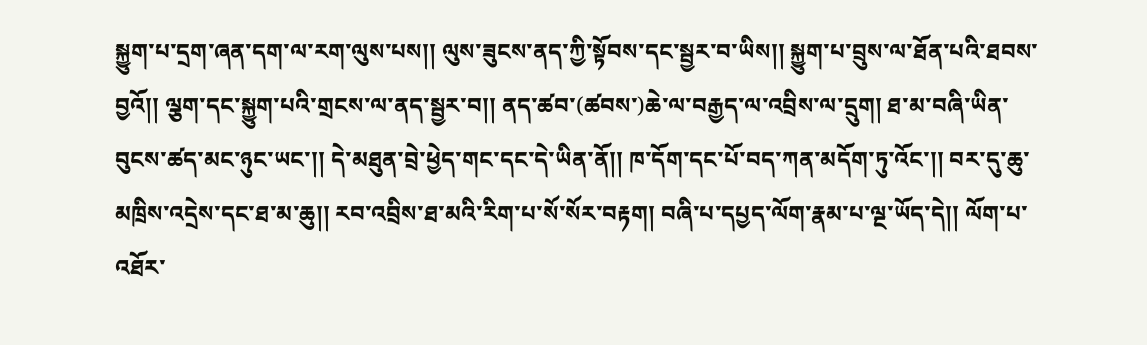སྐྱུག་པ་དྲག་ཞན་དག་ལ་རག་ལུས་པས།། ལུས་ཟུངས་ནད་ཀྱི་སྟོབས་དང་སྦྱར་བ་ཡིས།། སྐྱུག་པ་བྲུས་ལ་ཐོན་པའི་ཐབས་བྱའོ།། ལྕག་དང་སྐྱུག་པའི་གྲངས་ལ་ནད་སྦྱར་བ།། ནད་ཚབ་(ཚབས་)ཆེ་ལ་བརྒྱད་ལ་འབྲིས་ལ་དྲུག། ཐ་མ་བཞི་ཡིན་བུངས་ཚད་མང་ཉུང་ཡང་།། དེ་མཐུན་བྲེ་ཕྱེད་གང་དང་དེ་ཡིན་ནོ།། ཁ་དོག་དང་པོ་བད་ཀན་མདོག་ཏུ་འོང་།། བར་དུ་ཆུ་མཁྲིས་འདྲེས་དང་ཐ་མ་ཆུ།། རབ་འབྲིས་ཐ་མའི་རིག་པ་སོ་སོར་བརྟག། བཞི་པ་དཔྱད་ལོག་རྣམ་པ་ལྔ་ཡོད་དེ།། ལོག་པ་འཐོར་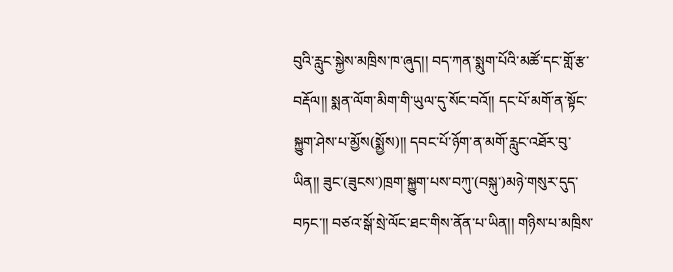བུའི་རླུང་སྐྱེས་མཁྲིས་ཁ་ཞུད།། བད་ཀན་སྨུག་པོའི་མཚོ་དང་གློ་རྩ་བརྡོལ།། སྨན་ལོག་མིག་གི་ཡུལ་དུ་སོང་བའོ།། དང་པོ་མགོ་ན་སྟོང་སྐྱུག་ཤེས་པ་མྱོས(སྨྱོས)།། དབང་པོ་ཉོག་ན་མགོ་རླུང་འཐོར་བུ་ཡིན།། ཟུང་(ཟུངས་)ཁྲག་སྐྱུག་པས་བཀུ་(བསྐུ་)མཉེ་གསུར་དུད་བཏང་།། བཙའ་སྒོ་སྲེ་ལོང་ཐང་གིས་ནོན་པ་ཡིན།། གཉིས་པ་མཁྲིས་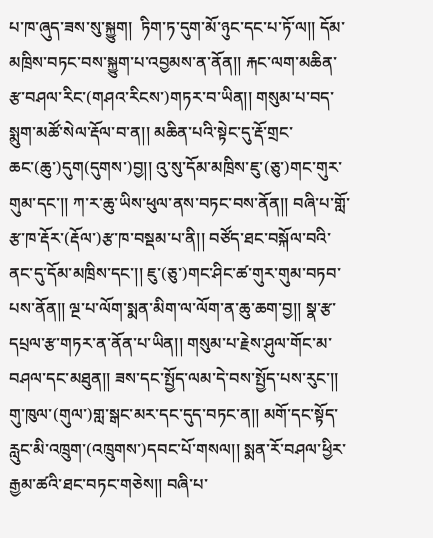པ་ཁ་ཞུད་ཟས་སུ་སྐྱུག།  ཏིག་ཏ་དུག་མོ་ཉུང་དང་པ་ཏོ་ལ།། དོམ་མཁྲིས་བཏང་བས་སྐྱུག་པ་འབྱམས་ན་ནོན།། རྐང་ལག་མཆིན་རྩ་བཤལ་རིང་(གཤའ་རིངས་)གཏར་བ་ཡིན།། གསུམ་པ་བད་སྨུག་མཚོ་སེལ་རྡོལ་བ་ན།། མཆིན་པའི་སྟེང་དུ་རྡོ་གྲང་ཆང་(ཆུ་)དུག(དུགས་)བྱ།། འུ་སུ་དོམ་མཁྲིས་ཇུ་(ཅུ་)གང་གུར་གུམ་དང་།། ཀ་ར་ཆུ་ཡིས་ཕུལ་ནས་བཏང་བས་ནོན།། བཞི་པ་གློ་རྩ་ཁ་རྡོར་(རྡོལ་)རྩ་ཁ་བསྡམ་པ་ནི།། བཙོད་ཐང་བསྐོལ་བའི་ནང་དུ་དོམ་མཁྲིས་དང་།། ཇུ་(ཅུ་)གང་ཤིང་ཚ་གུར་གུམ་བཏབ་པས་ནོན།། ལྔ་པ་ལོག་སྨན་མིག་ལ་ལོག་ན་ཆུ་ཆག་བྱ།། སྣ་རྩ་དཔྲལ་རྩ་གཏར་ན་ནོན་པ་ཡིན།། གསུམ་པ་རྗེས་ཤུལ་གོང་མ་བཤལ་དང་མཐུན།། ཟས་དང་སྤྱོད་ལམ་དེ་བས་སྤྱོད་པས་རུང་།། གུ་ཁུལ་(གུལ་)གླ་སྒང་མར་དང་དུད་བཏང་ན།། མགོ་དང་སྟོད་རླུང་མི་འཁྲུག་(འཁྲུགས་)དབང་པོ་གསལ།། སྨན་རོ་བཤལ་ཕྱིར་རྒྱམ་ཚའི་ཐང་བཏང་གཅེས།། བཞི་པ་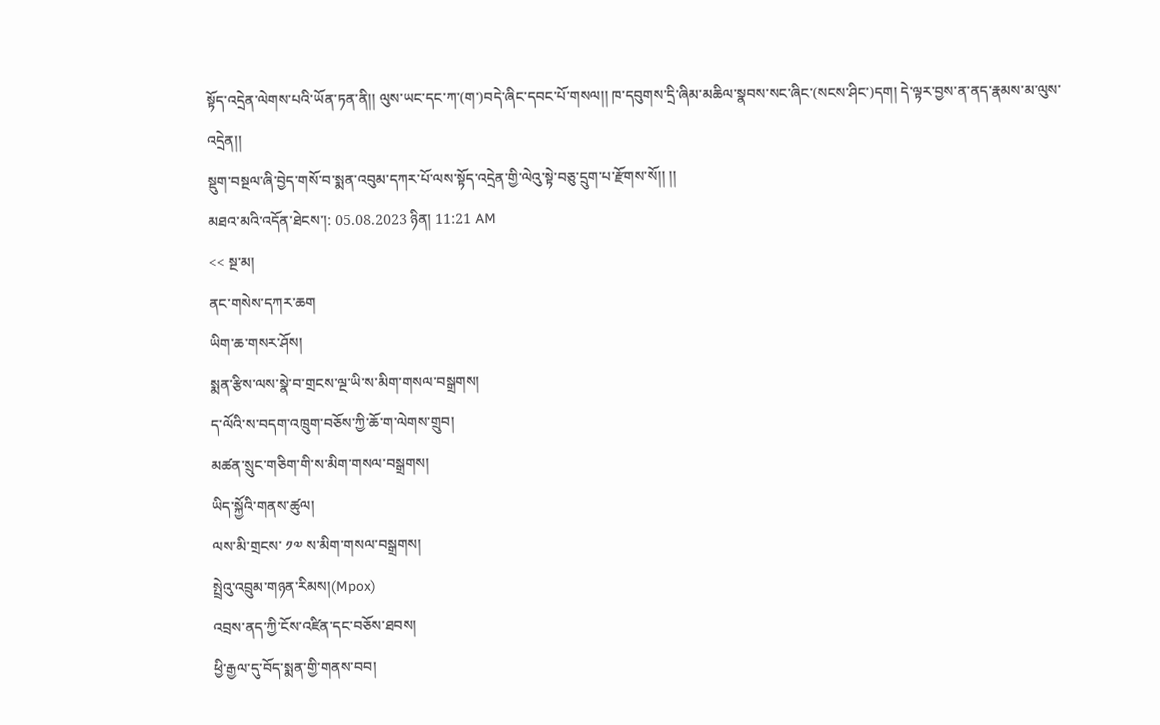སྟོད་འདྲེན་ལེགས་པའི་ཡོན་ཏན་ནི།། ལུས་ཡང་དང་ཀ་(ག་)བདེ་ཞིང་དབང་པོ་གསལ།། ཁ་དབུགས་དྲི་ཞིམ་མཆིལ་སྣབས་སང་ཞིང་(སངས་ཤིང་)དག། དེ་ལྟར་བྱས་ན་ནད་རྣམས་མ་ལུས་འདྲེན།།
སྡུག་བསྔལ་ཞི་བྱེད་གསོ་བ་སྨན་འབུམ་དཀར་པོ་ལས་སྟོད་འདྲེན་གྱི་ལེའུ་སྟེ་བཅུ་དྲུག་པ་རྫོགས་སོ།། །།
མཐའ་མའི་འདོན་ཐེངས་།: 05.08.2023 ཉིན། 11:21 AM
<< སྔ་མ།
ནང་གསེས་དཀར་ཆག
ཡིག་ཆ་གསར་ཤོས།
སྨན་རྩིས་ལས་སྣེ་བ་གྲངས་ལྔ་ཡི་ས་མིག་གསལ་བསྒྲགས།
ད་ལོའི་ས་བདག་འཁྲུག་བཅོས་ཀྱི་ཆོ་ག་ལེགས་གྲུབ།
མཚན་སྲུང་གཅིག་གི་ས་མིག་གསལ་བསྒྲགས།
ཡིད་སྐྱོའི་གནས་ཚུལ།
ལས་མི་གྲངས་ ༡༧ ས་མིག་གསལ་བསྒྲགས།
སྤྲེའུ་འབྲུམ་གཉན་རིམས།(Mpox)
འབྲས་ནད་ཀྱི་ངོས་འཛིན་དང་བཅོས་ཐབས།
ཕྱི་རྒྱལ་དུ་བོད་སྨན་གྱི་གནས་བབ།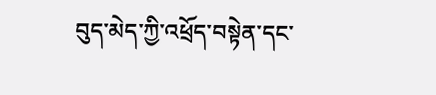བུད་མེད་ཀྱི་འཕྲོད་བསྟེན་དང་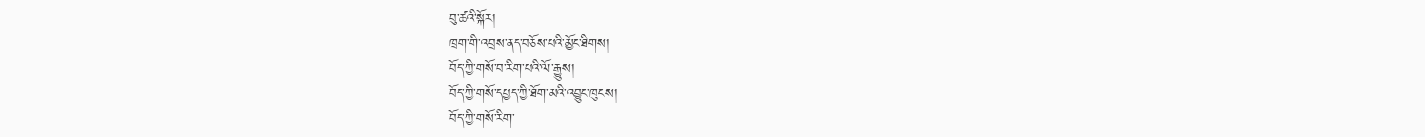བུ་ཚའི་སྐོར།
ཁྲག་གི་འབྲས་ནད་བཅོས་པའི་མྱོང་ཐིགས།
བོད་ཀྱི་གསོ་བ་རིག་པའི་ལོ་རྒྱུས།
བོད་ཀྱི་གསོ་དཔྱད་ཀྱི་ཐོག་མའི་འབྱུང་ཁུངས།
བོད་ཀྱི་གསོ་རིག་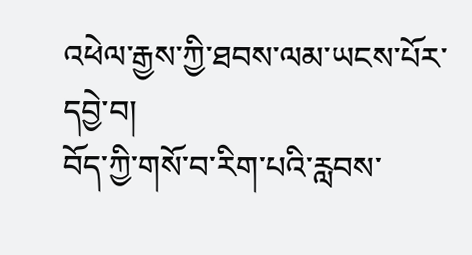འཕེལ་རྒྱས་ཀྱི་ཐབས་ལམ་ཡངས་པོར་དབྱེ་བ།
བོད་ཀྱི་གསོ་བ་རིག་པའི་རླབས་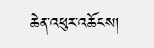ཆེན་འཕུར་འཆོངས།